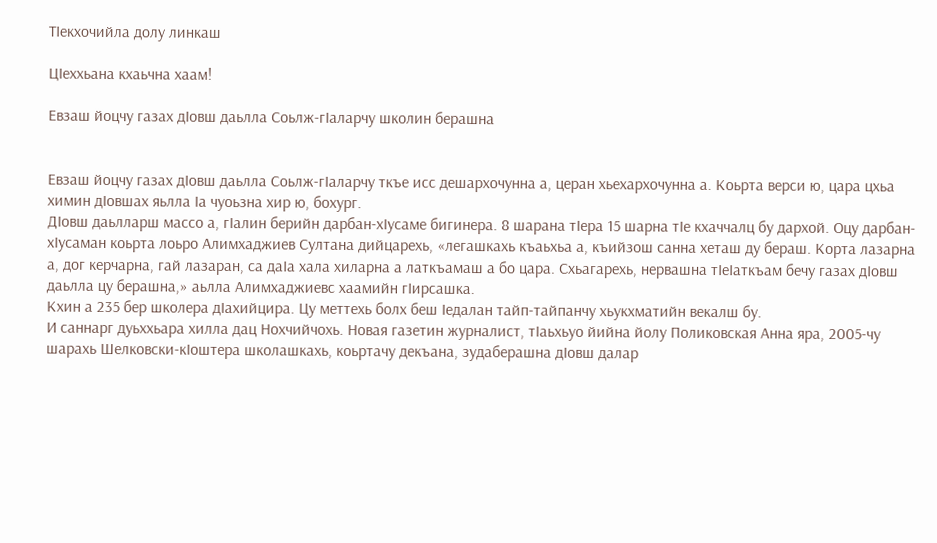ТIекхочийла долу линкаш

ЦIеххьана кхаьчна хаам!

Евзаш йоцчу газах дIовш даьлла Соьлж-гIаларчу школин берашна


Евзаш йоцчу газах дIовш даьлла Соьлж-гIаларчу ткъе исс дешархочунна а, церан хьехархочунна а. Коьрта верси ю, цара цхьа химин дIовшах яьлла Iа чуоьзна хир ю, бохург.
ДIовш даьлларш массо а, гIалин берийн дарбан-хIусаме бигинера. 8 шарана тIера 15 шарна тIе кхаччалц бу дархой. Оцу дарбан-хIусаман коьрта лоьро Алимхаджиев Султана дийцарехь, «легашкахь къаьхьа а, къийзош санна хеташ ду бераш. Корта лазарна а, дог керчарна, гай лазаран, са даIа хала хиларна а латкъамаш а бо цара. Схьагарехь, нервашна тIеIаткъам бечу газах дIовш даьлла цу берашна,» аьлла Алимхаджиевс хаамийн гIирсашка.
Кхин а 235 бер школера дIахийцира. Цу меттехь болх беш Iедалан тайп-тайпанчу хьукхматийн векалш бу.
И саннарг дуьххьара хилла дац Нохчийчохь. Новая газетин журналист, тIаьхьуо йийна йолу Поликовская Анна яра, 2005-чу шарахь Шелковски-кIоштера школашкахь, коьртачу декъана, зудаберашна дIовш далар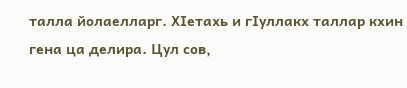талла йолаелларг. ХIетахь и гIуллакх таллар кхин гена ца делира. Цул сов,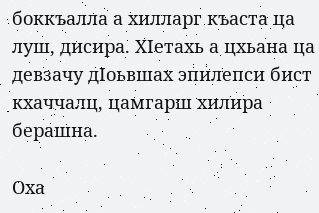боккъалла а хилларг къаста ца луш, дисира. ХIетахь а цхьана ца девзачу дIоьвшах эпилепси бист кхаччалц, цамгарш хилира берашна.

Оха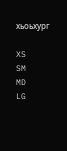хьоьхург

XS
SM
MD
LG